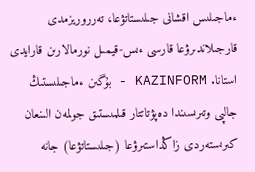ءماجىلىس اقشانى جىلىستاتۋعا، تەرروريزمدى قارجىلاندىرۋعا قارسى ءىس-قيمىل نورمالارىن قارايدى
استانا. KAZINFORM - بۇگىن ءماجىلىستىڭ جالپى وتىرىسىندا دەپۋتاتتار قىلمىستىق جولمەن الىنعان كىرىستەردى زاڭداستىرۋعا (جىلىستاتۋعا) جانە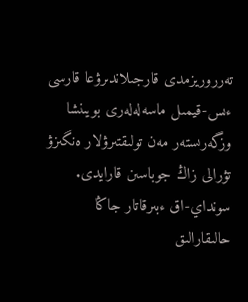تەرروريزمدى قارجىلاندىرۋعا قارسى ءىس-قيمىل ماسەلەلەرى بويىنشا وزگەرىستەر مەن تولىقتىرۋلار ەنگىزۋ تۋرالى زاڭ جوباسىن قارايدى. سونداي-اق ءبىرقاتار جاڭا حالىقارالىق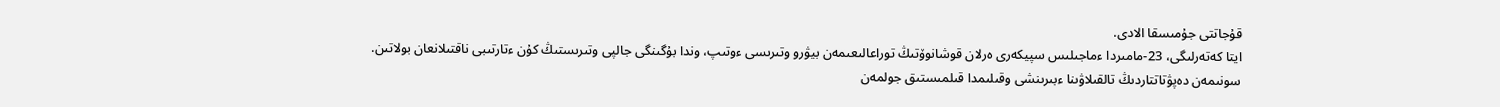قۇجاتتى جۇمىسقا الادى.
ايتا كەتەرلىگى، 23-مامىردا ءماجىلىس سپيكەرى ەرلان قوشانوۆتىڭ توراعالىعىمەن بيۋرو وتىرىسى ءوتىپ، وندا بۇگىنگى جالپى وتىرىستىڭ كۇن ءتارتىبى ناقتىلانعان بولاتىن.
سونىمەن دەپۋتاتتاردىڭ تالقىلاۋىنا ءبىرىنشى وقىلىمدا قىلمىستىق جولمەن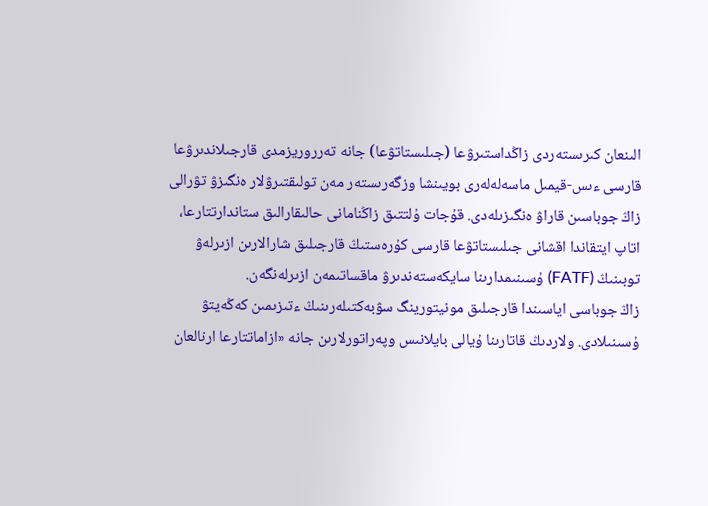الىنعان كىرىستەردى زاڭداستىرۋعا (جىلىستاتۋعا) جانە تەرروريزمدى قارجىلاندىرۋعا قارسى ءىس-قيمىل ماسەلەلەرى بويىنشا وزگەرىستەر مەن تولىقتىرۋلار ەنگىزۋ تۋرالى زاڭ جوباسىن قاراۋ ەنگىزىلەدى. قۇجات ۇلتتىق زاڭنامانى حالىقارالىق ستاندارتتارعا، اتاپ ايتقاندا اقشانى جىلىستاتۋعا قارسى كۇرەستىڭ قارجىلىق شارالارىن ازىرلەۋ توبىنىڭ (FATF) ۇسىنىمدارىنا سايكەستەندىرۋ ماقساتىمەن ازىرلەنگەن.
زاڭ جوباسى اياسىندا قارجىلىق مونيتورينگ سۋبەكتىلەرىنىڭ ءتىزىمىن كەڭەيتۋ ۇسىنىلادى. ولاردىڭ قاتارىنا ۇيالى بايلانىس وپەراتورلارىن جانە «ازاماتتارعا ارنالعان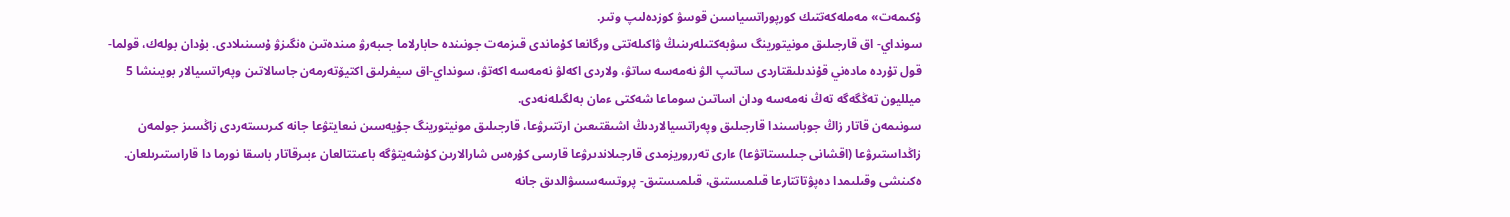ۇكىمەت» مەملەكەتتىك كورپوراتسياسىن قوسۋ كوزدەلىپ وتىر.
سونداي- اق قارجىلىق مونيتورينگ سۋبەكتىلەرىنىڭ ۋاكىلەتتى ورگانعا كۇماندى قىزمەت جونىندە حابارلاما جىبەرۋ مىندەتىن ەنگىزۋ ۇسىنىلادى. بۇدان بولەك، قولما-قول تۇردە مادەني قۇندىلىقتاردى ساتىپ الۋ نەمەسە ساتۋ، ولاردى اكەلۋ نەمەسە اكەتۋ، سونداي-اق سيفرلىق اكتيۆتەرمەن جاسالاتىن وپەراتسيالار بويىنشا 5 ميلليون تەڭگەگە تەڭ نەمەسە ودان اساتىن سوماعا شەكتى ءمان بەلگىلەنەدى.
سونىمەن قاتار زاڭ جوباسىندا قارجىلىق وپەراتسيالاردىڭ اشىقتىعىن ارتتىرۋعا، قارجىلىق مونيتورينگ جۇيەسىن نىعايتۋعا جانە كىرىستەردى زاڭسىز جولمەن زاڭداستىرۋعا (اقشانى جىلىستاتۋعا) ءارى تەرروريزمدى قارجىلاندىرۋعا قارسى كۇرەس شارالارىن كۇشەيتۋگە باعىتتالعان ءبىرقاتار باسقا نورما دا قاراستىرىلعان.
ەكىنشى وقىلىمدا دەپۋتاتتارعا قىلمىستىق، قىلمىستىق- پروتسەسسۋالدىق جانە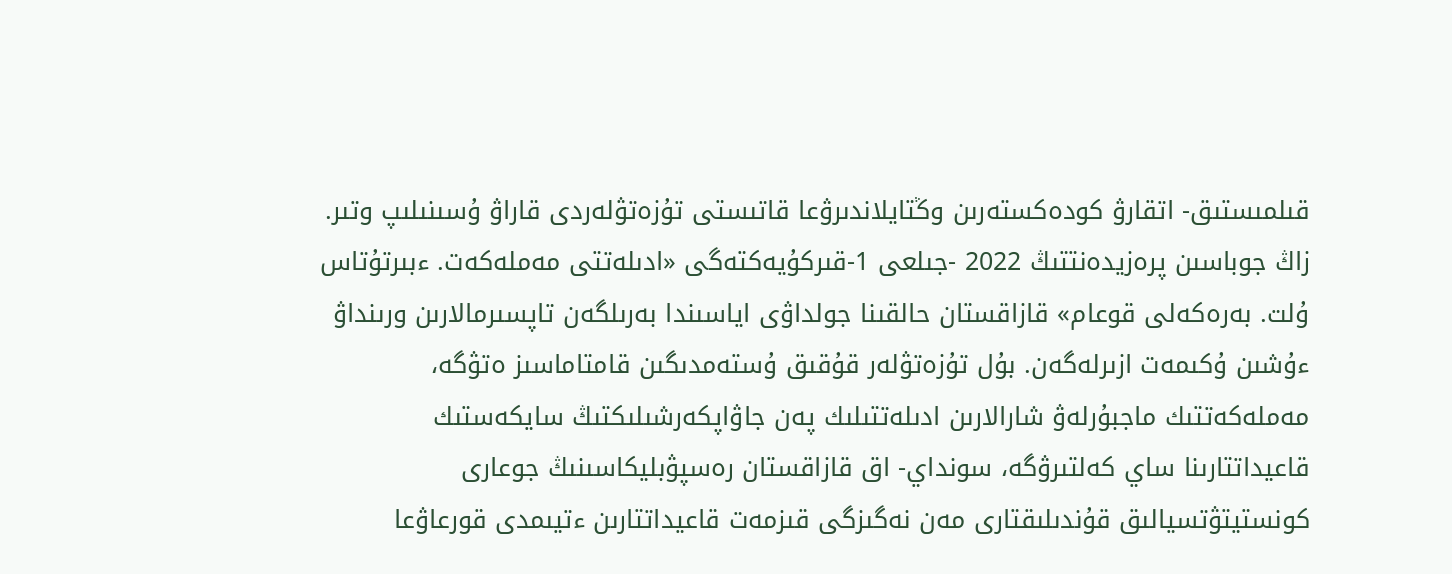قىلمىستىق- اتقارۋ كودەكستەرىن وڭتايلاندىرۋعا قاتىستى تۇزەتۋلەردى قاراۋ ۇسىنىلىپ وتىر. زاڭ جوباسىن پرەزيدەنتتىڭ 2022 -جىلعى 1-قىركۇيەكتەگى «ادىلەتتى مەملەكەت. ءبىرتۇتاس ۇلت. بەرەكەلى قوعام» قازاقستان حالقىنا جولداۋى اياسىندا بەرىلگەن تاپسىرمالارىن ورىنداۋ ءۇشىن ۇكىمەت ازىرلەگەن. بۇل تۇزەتۋلەر قۇقىق ۇستەمدىگىن قامتاماسىز ەتۋگە، مەملەكەتتىك ماجبۇرلەۋ شارالارىن ادىلەتتىلىك پەن جاۋاپكەرشىلىكتىڭ سايكەستىك قاعيداتتارىنا ساي كەلتىرۋگە، سونداي- اق قازاقستان رەسپۋبليكاسىنىڭ جوعارى كونستيتۋتسيالىق قۇندىلىقتارى مەن نەگىزگى قىزمەت قاعيداتتارىن ءتيىمدى قورعاۋعا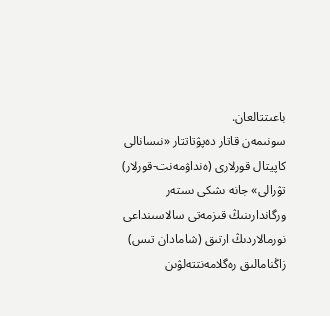باعىتتالعان.
سونىمەن قاتار دەپۋتاتتار «نىسانالى كاپيتال قورلارى (ەنداۋمەنت-قورلار) تۋرالى» جانە ىشكى ىستەر ورگاندارىنىڭ قىزمەتى سالاسىنداعى نورمالاردىڭ ارتىق (شامادان تىس) زاڭنامالىق رەگلامەنتتەلۋىن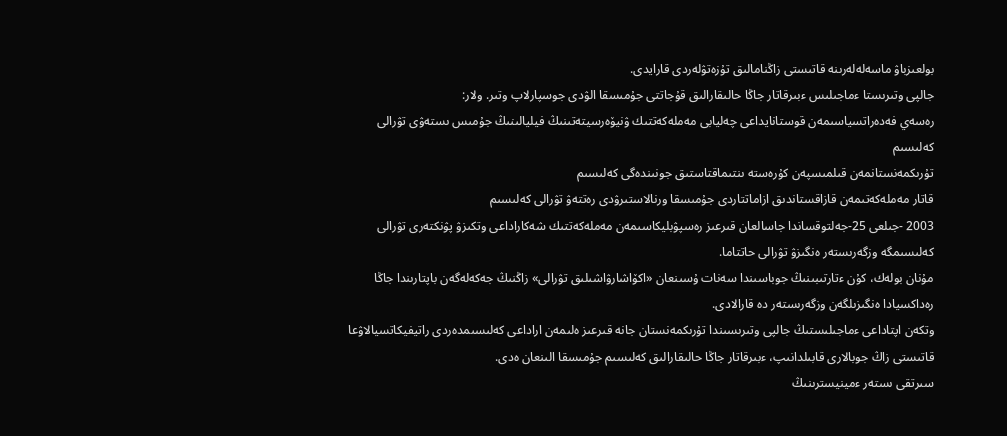بولعىزباۋ ماسەلەلەرىنە قاتىستى زاڭنامالىق تۇزەتۋلەردى قارايدى.
جالپى وتىرىستا ءماجىلىس ءبىرقاتار جاڭا حالىقارالىق قۇجاتتى جۇمىسقا الۋدى جوسپارلاپ وتىر. ولار:
رەسەي فەدەراتسياسىمەن قوستانايداعى چەليابى مەملەكەتتىك ۋنيۆەرسيتەتىنىڭ فيليالىنىڭ جۇمىس ىستەۋى تۋرالى كەلىسىم
تۇرىكمەنستانمەن قىلمىسپەن كۇرەستە ىنتىماقتاستىق جونىندەگى كەلىسىم
قاتار مەملەكەتىمەن قازاقستاندىق ازاماتتاردى جۇمىسقا ورنالاستىرۋدى رەتتەۋ تۋرالى كەلىسىم
2003 -جىلعى 25-جەلتوقساندا جاسالعان قىرعىز رەسپۋبليكاسىمەن مەملەكەتتىك شەكاراداعى وتكىزۋ پۋنكتەرى تۋرالى كەلىسىمگە وزگەرىستەر ەنگىزۋ تۋرالى حاتتاما.
مۇنان بولەك، كۇن ءتارتىبىنىڭ جوباسىندا سەنات ۇسىنعان «اكۆاشارۋاشىلىق تۋرالى» زاڭنىڭ جەكەلەگەن باپتارىندا جاڭا رەداكسيادا ەنگىزىلگەن وزگەرىستەر دە قارالادى.
وتكەن اپتاداعى ءماجىلىستىڭ جالپى وتىرىسىندا تۇرىكمەنستان جانە قىرعىز ەلىمەن اراداعى كەلىسىمدەردى راتيفيكاتسيالاۋعا قاتىستى زاڭ جوبالارى قابىلدانىپ، ءبىرقاتار جاڭا حالىقارالىق كەلىسىم جۇمىسقا الىنعان ەدى.
سىرتقى ىستەر ءمينيسترىنىڭ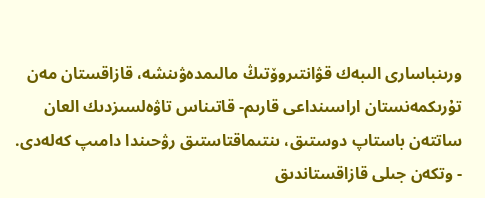ورىنباسارى الىبەك قۋانتىروۆتىڭ مالىمدەۋىنشە، قازاقستان مەن تۇرىكمەنستان اراسىنداعى قارىم- قاتىناس تاۋەلسىزدىك العان ساتتەن باستاپ دوستىق، ىنتىماقتاستىق رۋحىندا دامىپ كەلەدى.
- وتكەن جىلى قازاقستاندىق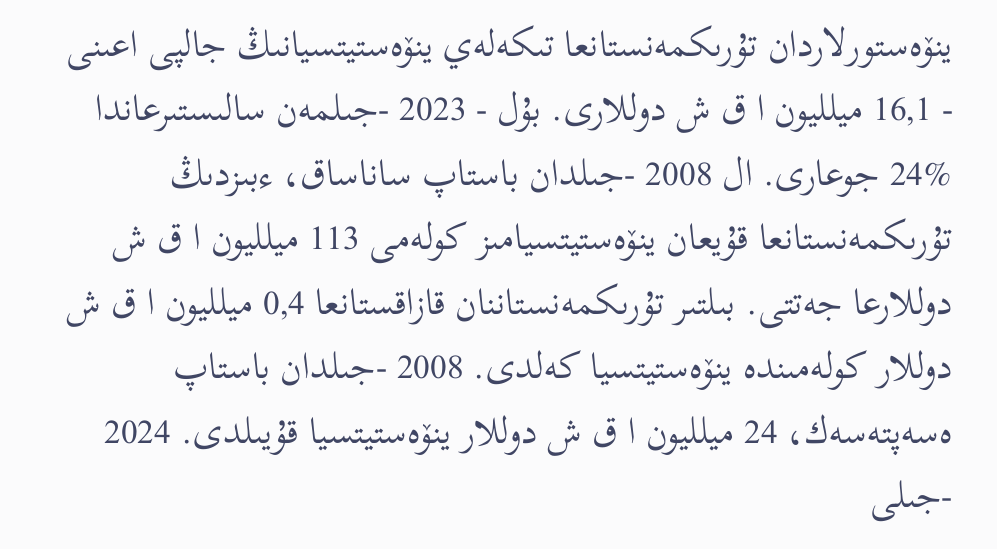ينۆەستورلاردان تۇرىكمەنستانعا تىكەلەي ينۆەستيتسيانىڭ جالپى اعىنى - 16,1 ميلليون ا ق ش دوللارى. بۇل - 2023 -جىلمەن سالىستىرعاندا %24 جوعارى. ال 2008 -جىلدان باستاپ ساناساق، ءبىزدىڭ تۇرىكمەنستانعا قۇيعان ينۆەستيتسيامىز كولەمى 113 ميلليون ا ق ش دوللارعا جەتتى. بىلتىر تۇرىكمەنستاننان قازاقستانعا 0,4 ميلليون ا ق ش دوللار كولەمىندە ينۆەستيتسيا كەلدى. 2008 -جىلدان باستاپ ەسەپتەسەك، 24 ميلليون ا ق ش دوللار ينۆەستيتسيا قۇيىلدى. 2024 -جىلى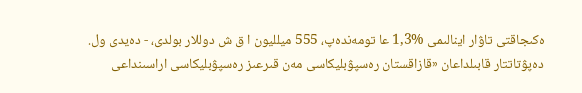ەكىجاقتى تاۋار اينالىمى %1,3 عا تومەندەپ، 555 ميلليون ا ق ش دوللار بولدى، - دەيدى ول.
دەپۋتاتتار قابىلداعان «قازاقستان رەسپۋبليكاسى مەن قىرعىز رەسپۋبليكاسى اراسىنداعى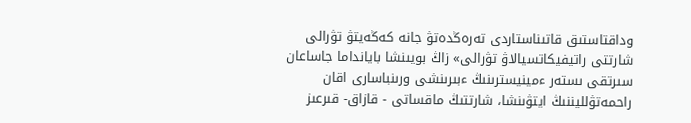وداقتاستىق قاتىناستاردى تەرەڭدەتۋ جانە كەڭەيتۋ تۋرالى شارتتى راتيفيكاتسيالاۋ تۋرالى» زاڭ بويىنشا بايانداما جاساعان سىرتقى ىستەر ءمينيسترىنىڭ ءبىرىنشى ورىنباسارى اقان راحمەتۋلليننىڭ ايتۋىنشا، شارتتىڭ ماقساتى - قازاق- قىرعىز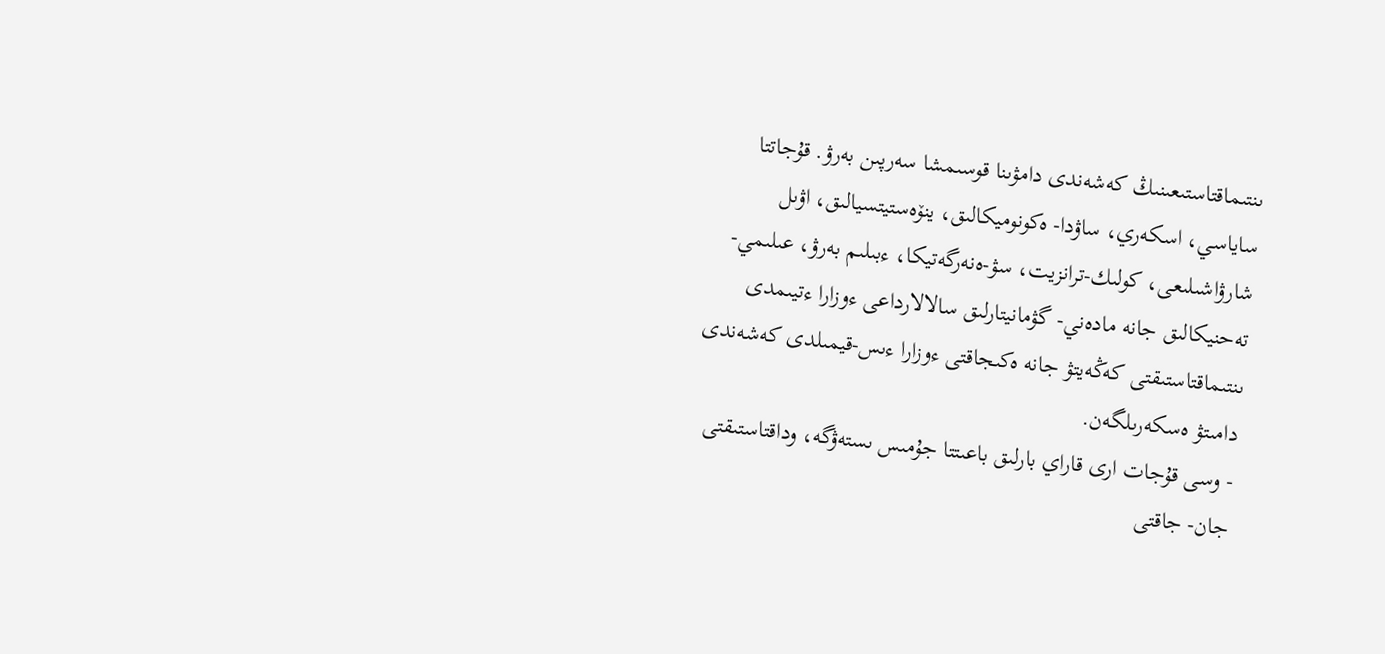ىنتىماقتاستىعىنىڭ كەشەندى دامۋىنا قوسىمشا سەرپىن بەرۋ. قۇجاتتا ساياسي، اسكەري، ساۋدا- ەكونوميكالىق، ينۆەستيتسيالىق، اۋىل شارۋاشىلىعى، كولىك-ترانزيت، سۋ-ەنەرگەتيكا، ءبىلىم بەرۋ، عىلىمي- تەحنيكالىق جانە مادەني- گۋمانيتارلىق سالالارداعى ءوزارا ءتيىمدى ىنتىماقتاستىقتى كەڭەيتۋ جانە ەكىجاقتى ءوزارا ءىس-قيمىلدى كەشەندى دامىتۋ ەسكەرىلگەن.
- وسى قۇجات ارى قاراي بارلىق باعىتتا جۇمىس ىستەۋگە، وداقتاستىقتى جان- جاقتى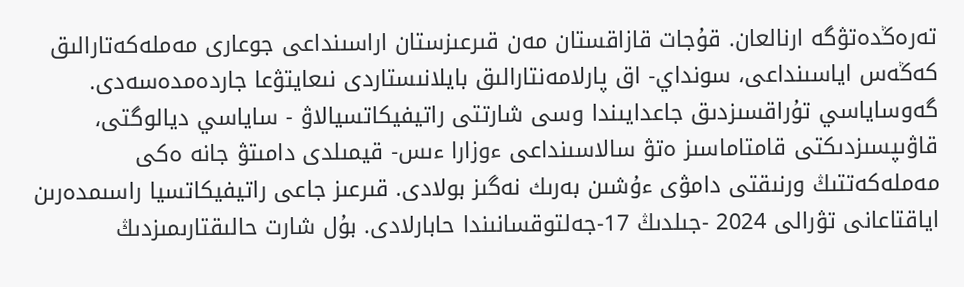تەرەڭدەتۋگە ارنالعان. قۇجات قازاقستان مەن قىرعىزستان اراسىنداعى جوعارى مەملەكەتارالىق كەڭەس اياسىنداعى، سونداي- اق پارلامەنتارالىق بايلانىستاردى نىعايتۋعا جاردەمدەسەدى. گەوساياسي تۇراقسىزدىق جاعدايىندا وسى شارتتى راتيفيكاتسيالاۋ - ساياسي ديالوگتى، قاۋىپسىزدىكتى قامتاماسىز ەتۋ سالاسىنداعى ءوزارا ءىس- قيمىلدى دامىتۋ جانە ەكى مەملەكەتتىڭ ورنىقتى دامۋى ءۇشىن بەرىك نەگىز بولادى. قىرعىز جاعى راتيفيكاتسيا راسىمدەرىن اياقتاعانى تۋرالى 2024 -جىلدىڭ 17-جەلتوقسانىندا حابارلادى. بۇل شارت حالىقتارىمىزدىڭ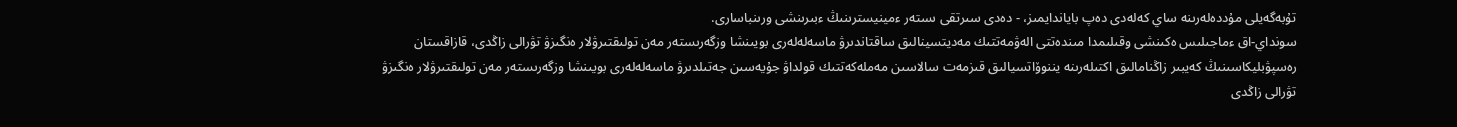تۇبەگەيلى مۇددەلەرىنە ساي كەلەدى دەپ باياندايمىز، - دەدى سىرتقى ىستەر ءمينيسترىنىڭ ءبىرىنشى ورىنباسارى.
سونداي-اق ءماجىلىس ەكىنشى وقىلىمدا مىندەتتى الەۋمەتتىك مەديتسينالىق ساقتاندىرۋ ماسەلەلەرى بويىنشا وزگەرىستەر مەن تولىقتىرۋلار ەنگىزۋ تۋرالى زاڭدى، قازاقستان رەسپۋبليكاسىنىڭ كەيبىر زاڭنامالىق اكتىلەرىنە يننوۆاتسيالىق قىزمەت سالاسىن مەملەكەتتىك قولداۋ جۇيەسىن جەتىلدىرۋ ماسەلەلەرى بويىنشا وزگەرىستەر مەن تولىقتىرۋلار ەنگىزۋ تۋرالى زاڭدى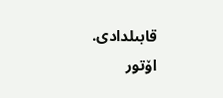قابىلدادى.
اۆتور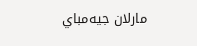مارلان جيەمباي